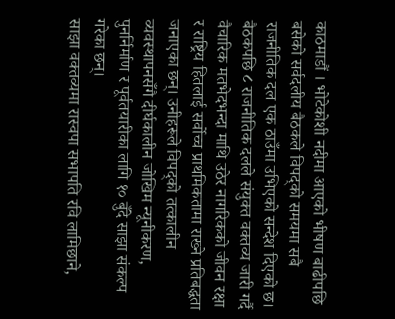काठमाडौं । भोटेकोशी नदीमा आएको भीषण बाढीपछि बसेको सर्वदलीय बैठकले विपद्को समयमा सबै राजनीतिक दल एक ठाउँमा उभिएको सन्देश दिएको छ। बैठकपछि ८ राजनीतिक दलले संयुक्त वक्तव्य जारी गर्दै वैचारिक मतभेदभन्दा माथि उठेर नागरिकको जीवन रक्षा र राष्ट्रिय हितलाई सर्वोच्च प्राथमिकतामा राख्ने प्रतिबद्धता जनाएका छन्। उनीहरूले विपद्को तत्कालीन व्यवस्थापनसँगै दीर्घकालीन जोखिम न्यूनीकरण, पुनर्निर्माण र पूर्वतयारीका लागि १० बुँदे साझा संकल्प गरेका छन्।
साझा वक्तव्यमा रास्वपा सभापति रवि लामिछाने,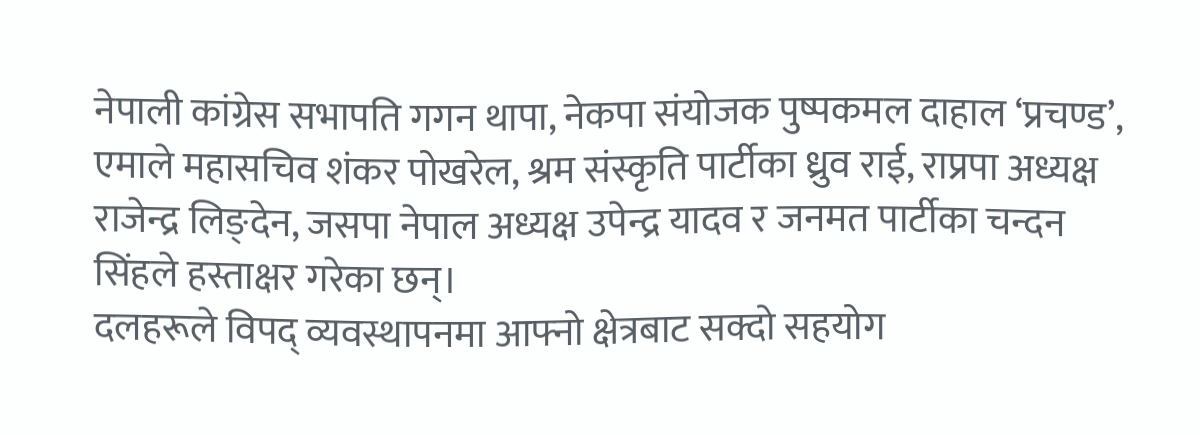नेपाली कांग्रेस सभापति गगन थापा, नेकपा संयोजक पुष्पकमल दाहाल ‘प्रचण्ड’, एमाले महासचिव शंकर पोखरेल, श्रम संस्कृति पार्टीका ध्रुव राई, राप्रपा अध्यक्ष राजेन्द्र लिङ्देन, जसपा नेपाल अध्यक्ष उपेन्द्र यादव र जनमत पार्टीका चन्दन सिंहले हस्ताक्षर गरेका छन्।
दलहरूले विपद् व्यवस्थापनमा आफ्नो क्षेत्रबाट सक्दो सहयोग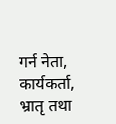गर्न नेता, कार्यकर्ता, भ्रातृ तथा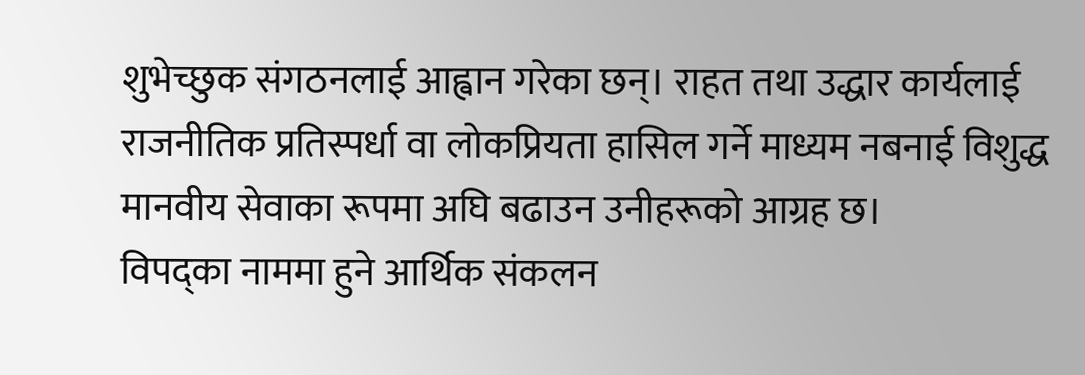शुभेच्छुक संगठनलाई आह्वान गरेका छन्। राहत तथा उद्धार कार्यलाई राजनीतिक प्रतिस्पर्धा वा लोकप्रियता हासिल गर्ने माध्यम नबनाई विशुद्ध मानवीय सेवाका रूपमा अघि बढाउन उनीहरूको आग्रह छ।
विपद्का नाममा हुने आर्थिक संकलन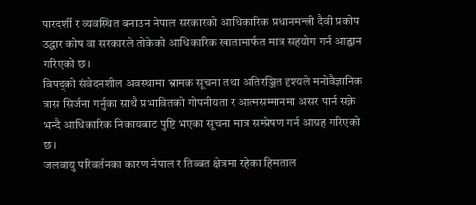पारदर्शी र व्यवस्थित बनाउन नेपाल सरकारको आधिकारिक प्रधानमन्त्री दैवी प्रकोप उद्धार कोष वा सरकारले तोकेको आधिकारिक खातामार्फत मात्र सहयोग गर्न आह्वान गरिएको छ।
विपद्को संवेदनशील अवस्थामा भ्रामक सूचना तथा अतिरञ्जित दृश्यले मनोवैज्ञानिक त्रास सिर्जना गर्नुका साथै प्रभावितको गोपनीयता र आत्मसम्मानमा असर पार्न सक्ने भन्दै आधिकारिक निकायबाट पुष्टि भएका सूचना मात्र सम्प्रेषण गर्न आग्रह गरिएको छ।
जलवायु परिवर्तनका कारण नेपाल र तिब्बत क्षेत्रमा रहेका हिमताल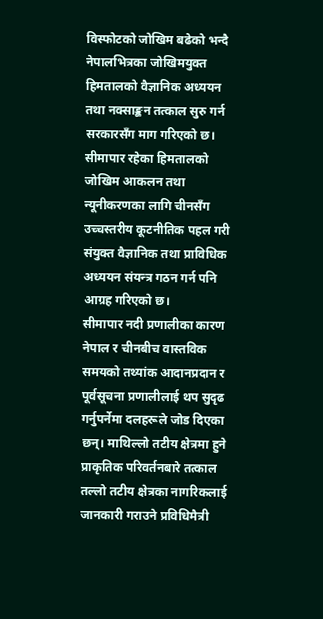विस्फोटको जोखिम बढेको भन्दै नेपालभित्रका जोखिमयुक्त हिमतालको वैज्ञानिक अध्ययन तथा नक्साङ्कन तत्काल सुरु गर्न सरकारसँग माग गरिएको छ।
सीमापार रहेका हिमतालको जोखिम आकलन तथा न्यूनीकरणका लागि चीनसँग उच्चस्तरीय कूटनीतिक पहल गरी संयुक्त वैज्ञानिक तथा प्राविधिक अध्ययन संयन्त्र गठन गर्न पनि आग्रह गरिएको छ।
सीमापार नदी प्रणालीका कारण नेपाल र चीनबीच वास्तविक समयको तथ्यांक आदानप्रदान र पूर्वसूचना प्रणालीलाई थप सुदृढ गर्नुपर्नेमा दलहरूले जोड दिएका छन्। माथिल्लो तटीय क्षेत्रमा हुने प्राकृतिक परिवर्तनबारे तत्काल तल्लो तटीय क्षेत्रका नागरिकलाई जानकारी गराउने प्रविधिमैत्री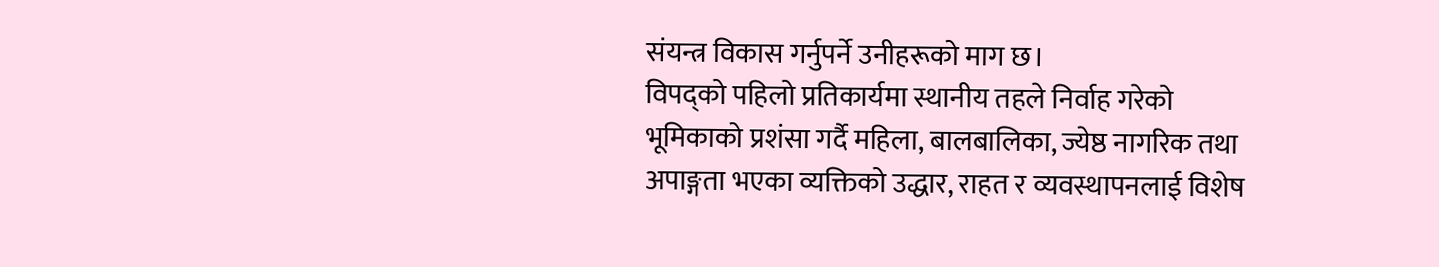संयन्त्र विकास गर्नुपर्ने उनीहरूको माग छ।
विपद्को पहिलो प्रतिकार्यमा स्थानीय तहले निर्वाह गरेको भूमिकाको प्रशंसा गर्दै महिला, बालबालिका, ज्येष्ठ नागरिक तथा अपाङ्गता भएका व्यक्तिको उद्धार, राहत र व्यवस्थापनलाई विशेष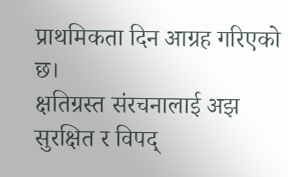प्राथमिकता दिन आग्रह गरिएको छ।
क्षतिग्रस्त संरचनालाई अझ सुरक्षित र विपद्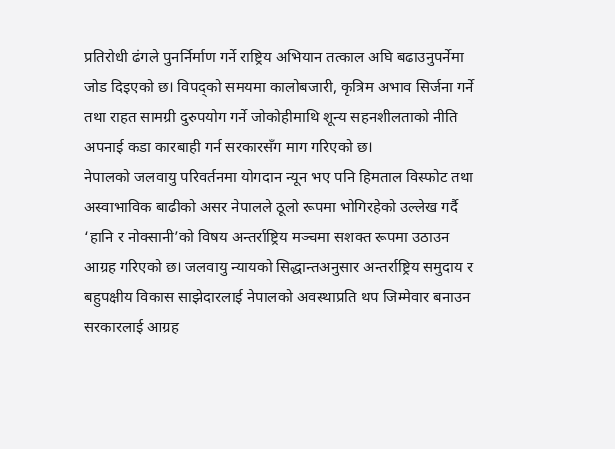प्रतिरोधी ढंगले पुनर्निर्माण गर्ने राष्ट्रिय अभियान तत्काल अघि बढाउनुपर्नेमा जोड दिइएको छ। विपद्को समयमा कालोबजारी, कृत्रिम अभाव सिर्जना गर्ने तथा राहत सामग्री दुरुपयोग गर्ने जोकोहीमाथि शून्य सहनशीलताको नीति अपनाई कडा कारबाही गर्न सरकारसँग माग गरिएको छ।
नेपालको जलवायु परिवर्तनमा योगदान न्यून भए पनि हिमताल विस्फोट तथा अस्वाभाविक बाढीको असर नेपालले ठूलो रूपमा भोगिरहेको उल्लेख गर्दै ‘हानि र नोक्सानी’को विषय अन्तर्राष्ट्रिय मञ्चमा सशक्त रूपमा उठाउन आग्रह गरिएको छ। जलवायु न्यायको सिद्धान्तअनुसार अन्तर्राष्ट्रिय समुदाय र बहुपक्षीय विकास साझेदारलाई नेपालको अवस्थाप्रति थप जिम्मेवार बनाउन सरकारलाई आग्रह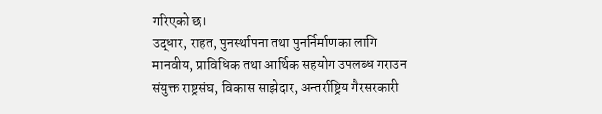गरिएको छ।
उद्धार, राहत, पुनर्स्थापना तथा पुनर्निर्माणका लागि मानवीय, प्राविधिक तथा आर्थिक सहयोग उपलब्ध गराउन संयुक्त राष्ट्रसंघ, विकास साझेदार, अन्तर्राष्ट्रिय गैरसरकारी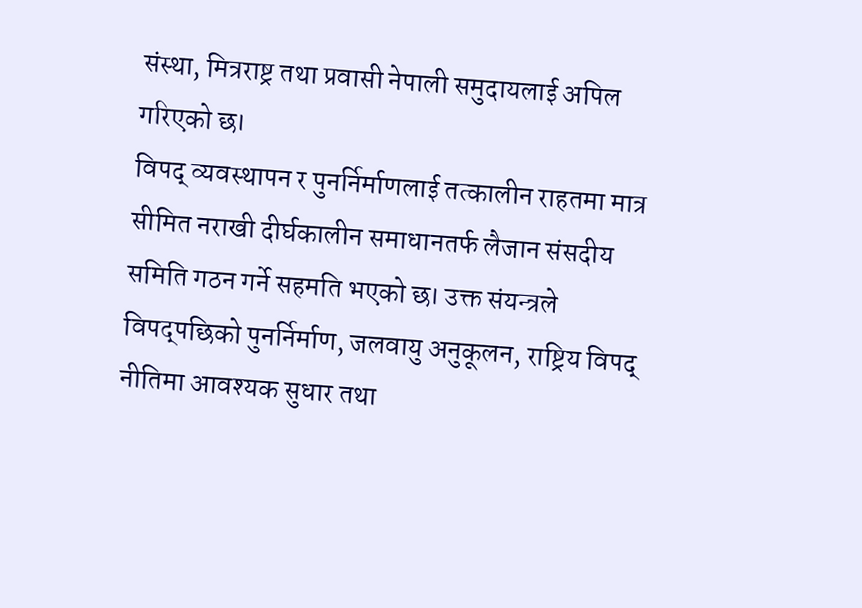संस्था, मित्रराष्ट्र तथा प्रवासी नेपाली समुदायलाई अपिल गरिएको छ।
विपद् व्यवस्थापन र पुनर्निर्माणलाई तत्कालीन राहतमा मात्र सीमित नराखी दीर्घकालीन समाधानतर्फ लैजान संसदीय समिति गठन गर्ने सहमति भएको छ। उक्त संयन्त्रले विपद्पछिको पुनर्निर्माण, जलवायु अनुकूलन, राष्ट्रिय विपद् नीतिमा आवश्यक सुधार तथा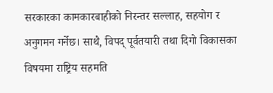सरकारका कामकारबाहीको निरन्तर सल्लाह, सहयोग र अनुगमन गर्नेछ। साथै, विपद् पूर्वतयारी तथा दिगो विकासका विषयमा राष्ट्रिय सहमति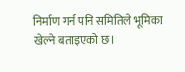निर्माण गर्न पनि समितिले भूमिका खेल्ने बताइएको छ।